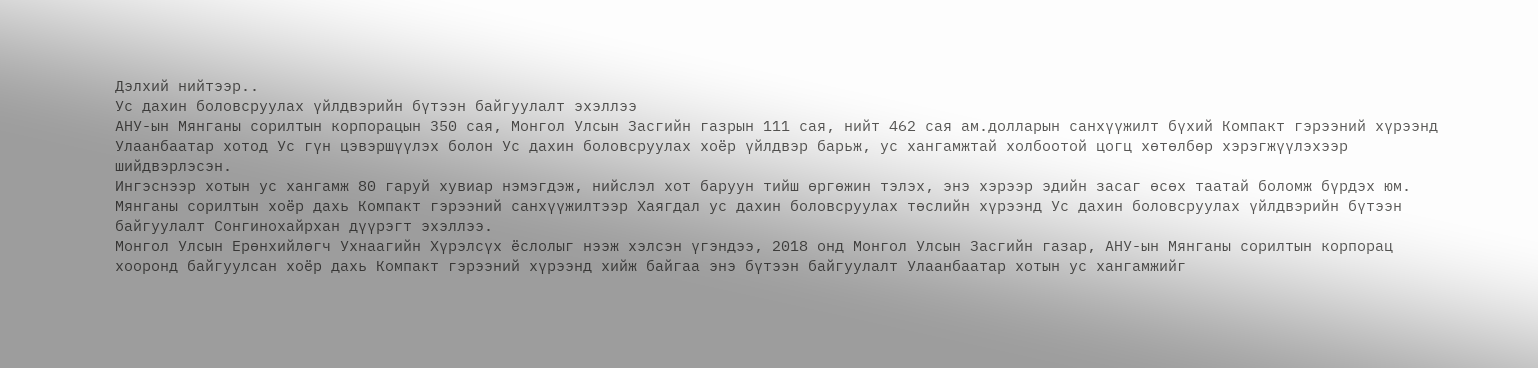Дэлхий нийтээр..
Ус дахин боловсруулах үйлдвэрийн бүтээн байгуулалт эхэллээ
АНУ-ын Мянганы сорилтын корпорацын 350 сая, Монгол Улсын Засгийн газрын 111 сая, нийт 462 сая ам.долларын санхүүжилт бүхий Компакт гэрээний хүрээнд Улаанбаатар хотод Ус гүн цэвэршүүлэх болон Ус дахин боловсруулах хоёр үйлдвэр барьж, ус хангамжтай холбоотой цогц хөтөлбөр хэрэгжүүлэхээр шийдвэрлэсэн.
Ингэснээр хотын ус хангамж 80 гаруй хувиар нэмэгдэж, нийслэл хот баруун тийш өргөжин тэлэх, энэ хэрээр эдийн засаг өсөх таатай боломж бүрдэх юм.
Мянганы сорилтын хоёр дахь Компакт гэрээний санхүүжилтээр Хаягдал ус дахин боловсруулах төслийн хүрээнд Ус дахин боловсруулах үйлдвэрийн бүтээн байгуулалт Сонгинохайрхан дүүрэгт эхэллээ.
Монгол Улсын Ерөнхийлөгч Ухнаагийн Хүрэлсүх ёслолыг нээж хэлсэн үгэндээ, 2018 онд Монгол Улсын Засгийн газар, АНУ-ын Мянганы сорилтын корпорац хооронд байгуулсан хоёр дахь Компакт гэрээний хүрээнд хийж байгаа энэ бүтээн байгуулалт Улаанбаатар хотын ус хангамжийг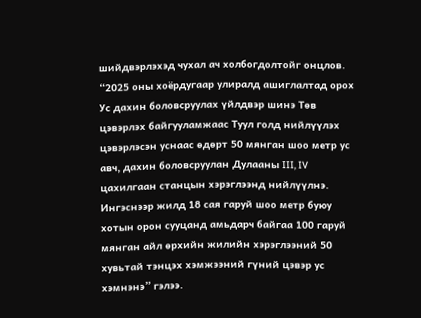шийдвэрлэхэд чухал ач холбогдолтойг онцлов.
“2025 оны хоёрдугаар улиралд ашиглалтад орох Ус дахин боловсруулах үйлдвэр шинэ Төв цэвэрлэх байгууламжаас Туул голд нийлүүлэх цэвэрлэсэн уснаас өдөрт 50 мянган шоо метр ус авч, дахин боловсруулан Дулааны III, IV цахилгаан станцын хэрэглээнд нийлүүлнэ. Ингэснээр жилд 18 сая гаруй шоо метр буюу хотын орон сууцанд амьдарч байгаа 100 гаруй мянган айл өрхийн жилийн хэрэглээний 50 хувьтай тэнцэх хэмжээний гүний цэвэр ус хэмнэнэ” гэлээ.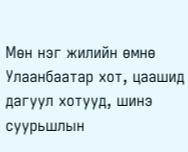Мөн нэг жилийн өмнө Улаанбаатар хот, цаашид дагуул хотууд, шинэ суурьшлын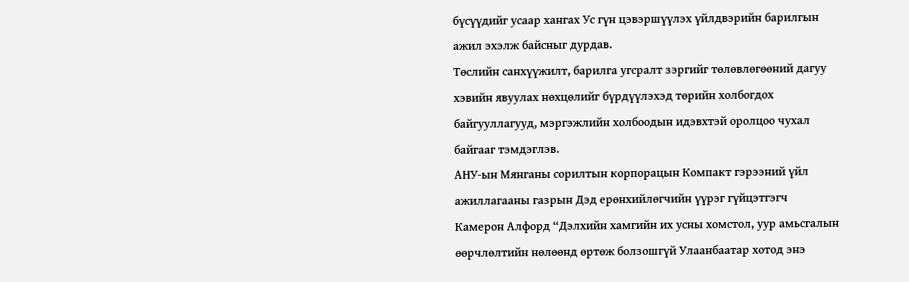бүсүүдийг усаар хангах Ус гүн цэвэршүүлэх үйлдвэрийн барилгын ажил эхэлж байсныг дурдав.
Төслийн санхүүжилт, барилга угсралт зэргийг төлөвлөгөөний дагуу хэвийн явуулах нөхцөлийг бүрдүүлэхэд төрийн холбогдох байгууллагууд, мэргэжлийн холбоодын идэвхтэй оролцоо чухал байгааг тэмдэглэв.
АНУ-ын Мянганы сорилтын корпорацын Компакт гэрээний үйл ажиллагааны газрын Дэд ерөнхийлөгчийн үүрэг гүйцэтгэгч Камерон Алфорд “Дэлхийн хамгийн их усны хомстол, уур амьсгалын өөрчлөлтийн нөлөөнд өртөж болзошгүй Улаанбаатар хотод энэ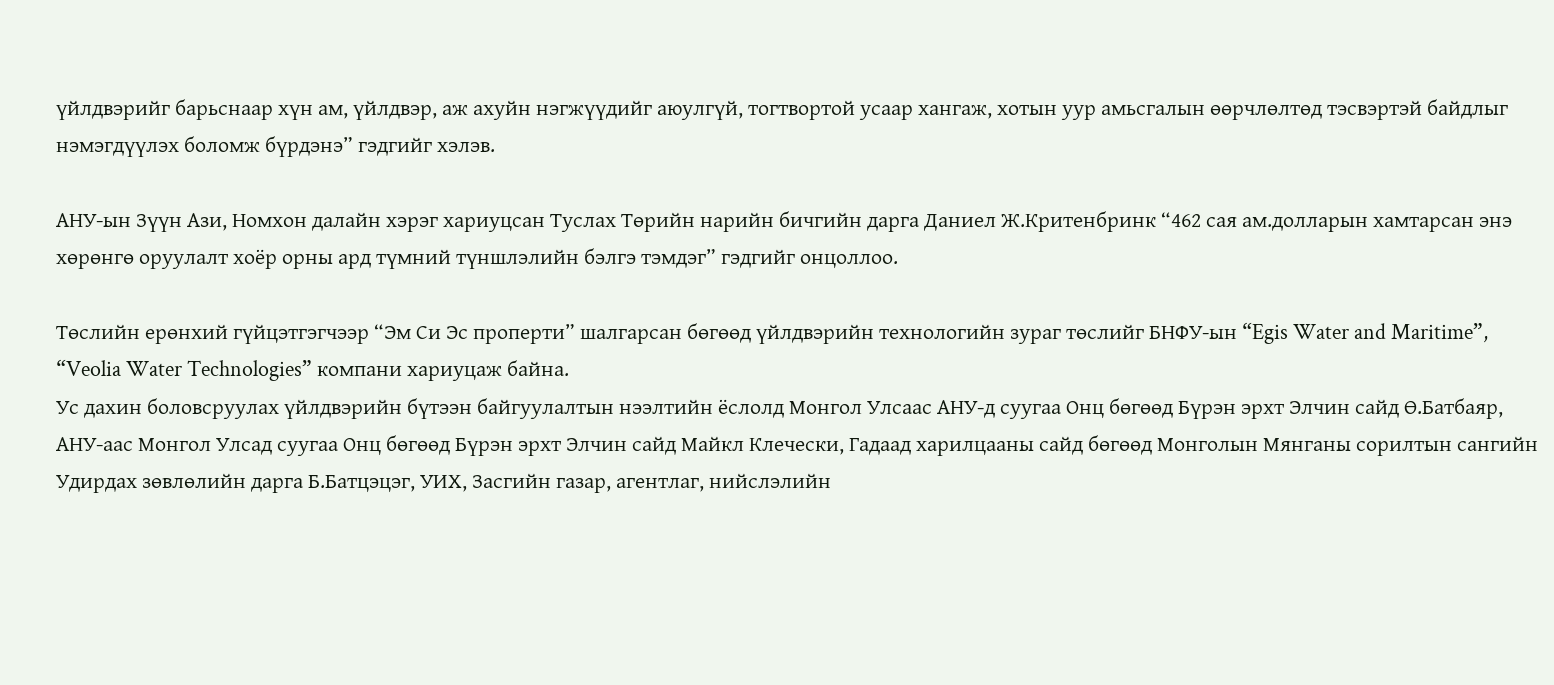үйлдвэрийг барьснаар хүн ам, үйлдвэр, аж ахуйн нэгжүүдийг аюулгүй, тогтвортой усаар хангаж, хотын уур амьсгалын өөрчлөлтөд тэсвэртэй байдлыг нэмэгдүүлэх боломж бүрдэнэ” гэдгийг хэлэв.

АНУ-ын Зүүн Ази, Номхон далайн хэрэг хариуцсан Туслах Төрийн нарийн бичгийн дарга Даниел Ж.Критенбринк “462 сая ам.долларын хамтарсан энэ хөрөнгө оруулалт хоёр орны ард түмний түншлэлийн бэлгэ тэмдэг” гэдгийг онцоллоо.

Төслийн ерөнхий гүйцэтгэгчээр “Эм Си Эс проперти” шалгарсан бөгөөд үйлдвэрийн технологийн зураг төслийг БНФУ-ын “Egis Water and Maritime”, “Veolia Water Technologies” компани хариуцаж байна.
Ус дахин боловсруулах үйлдвэрийн бүтээн байгуулалтын нээлтийн ёслолд Монгол Улсаас АНУ-д суугаа Онц бөгөөд Бүрэн эрхт Элчин сайд Ө.Батбаяр, АНУ-аас Монгол Улсад суугаа Онц бөгөөд Бүрэн эрхт Элчин сайд Майкл Клечески, Гадаад харилцааны сайд бөгөөд Монголын Мянганы сорилтын сангийн Удирдах зөвлөлийн дарга Б.Батцэцэг, УИХ, Засгийн газар, агентлаг, нийслэлийн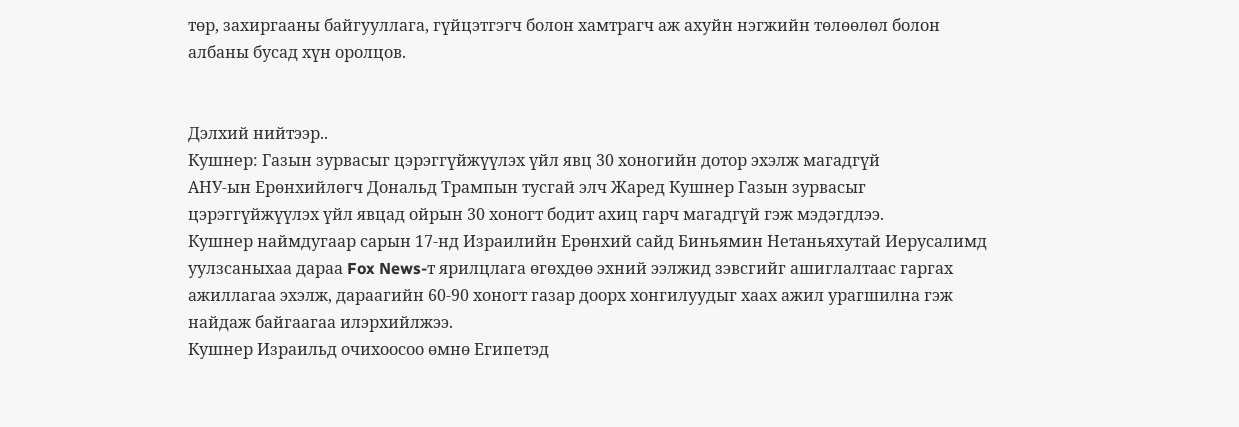төр, захиргааны байгууллага, гүйцэтгэгч болон хамтрагч аж ахуйн нэгжийн төлөөлөл болон албаны бусад хүн оролцов.


Дэлхий нийтээр..
Кушнер: Газын зурвасыг цэрэггүйжүүлэх үйл явц 30 хоногийн дотор эхэлж магадгүй
АНУ-ын Ерөнхийлөгч Дональд Трампын тусгай элч Жаред Кушнер Газын зурвасыг цэрэггүйжүүлэх үйл явцад ойрын 30 хоногт бодит ахиц гарч магадгүй гэж мэдэгдлээ.
Кушнер наймдугаар сарын 17-нд Израилийн Ерөнхий сайд Биньямин Нетаньяхутай Иерусалимд уулзсаныхаа дараа Fox News-т ярилцлага өгөхдөө эхний ээлжид зэвсгийг ашиглалтаас гаргах ажиллагаа эхэлж, дараагийн 60-90 хоногт газар доорх хонгилуудыг хаах ажил урагшилна гэж найдаж байгаагаа илэрхийлжээ.
Кушнер Израильд очихоосоо өмнө Египетэд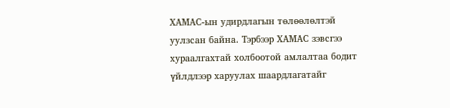ХАМАС-ын удирдлагын төлөөлөлтэй уулзсан байна. Тэрбээр ХАМАС зэвсгээ хураалгахтай холбоотой амлалтаа бодит үйлдлээр харуулах шаардлагатайг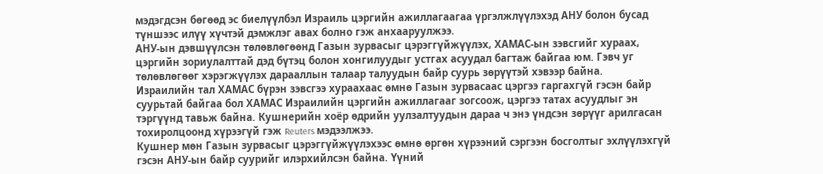мэдэгдсэн бөгөөд эс биелүүлбэл Израиль цэргийн ажиллагаагаа үргэлжлүүлэхэд АНУ болон бусад түншээс илүү хүчтэй дэмжлэг авах болно гэж анхааруулжээ.
АНУ-ын дэвшүүлсэн төлөвлөгөөнд Газын зурвасыг цэрэггүйжүүлэх, ХАМАС-ын зэвсгийг хураах, цэргийн зориулалттай дэд бүтэц болон хонгилуудыг устгах асуудал багтаж байгаа юм. Гэвч уг төлөвлөгөөг хэрэгжүүлэх дарааллын талаар талуудын байр суурь зөрүүтэй хэвээр байна.
Израилийн тал ХАМАС бүрэн зэвсгээ хураахаас өмнө Газын зурвасаас цэргээ гаргахгүй гэсэн байр суурьтай байгаа бол ХАМАС Израилийн цэргийн ажиллагааг зогсоож, цэргээ татах асуудлыг эн тэргүүнд тавьж байна. Кушнерийн хоёр өдрийн уулзалтуудын дараа ч энэ үндсэн зөрүүг арилгасан тохиролцоонд хүрээгүй гэж Reuters мэдээлжээ.
Кушнер мөн Газын зурвасыг цэрэггүйжүүлэхээс өмнө өргөн хүрээний сэргээн босголтыг эхлүүлэхгүй гэсэн АНУ-ын байр суурийг илэрхийлсэн байна. Үүний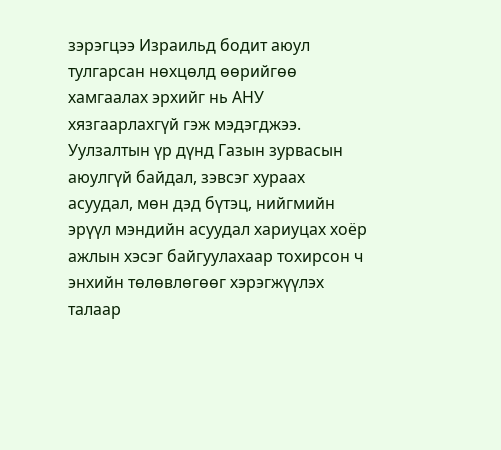зэрэгцээ Израильд бодит аюул тулгарсан нөхцөлд өөрийгөө хамгаалах эрхийг нь АНУ хязгаарлахгүй гэж мэдэгджээ.
Уулзалтын үр дүнд Газын зурвасын аюулгүй байдал, зэвсэг хураах асуудал, мөн дэд бүтэц, нийгмийн эрүүл мэндийн асуудал хариуцах хоёр ажлын хэсэг байгуулахаар тохирсон ч энхийн төлөвлөгөөг хэрэгжүүлэх талаар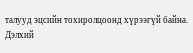талууд эцсийн тохиролцоонд хүрээгүй байна.
Дэлхий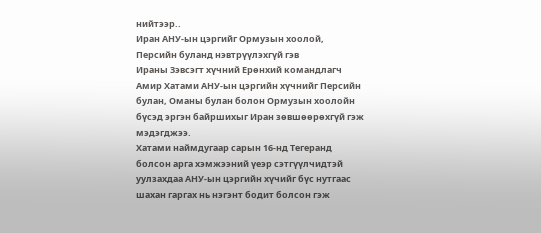нийтээр..
Иран АНУ-ын цэргийг Ормузын хоолой, Персийн буланд нэвтрүүлэхгүй гэв
Ираны Зэвсэгт хүчний Ерөнхий командлагч Амир Хатами АНУ-ын цэргийн хүчнийг Персийн булан, Оманы булан болон Ормузын хоолойн бүсэд эргэн байршихыг Иран зөвшөөрөхгүй гэж мэдэгджээ.
Хатами наймдугаар сарын 16-нд Тегеранд болсон арга хэмжээний үеэр сэтгүүлчидтэй уулзахдаа АНУ-ын цэргийн хүчийг бүс нутгаас шахан гаргах нь нэгэнт бодит болсон гэж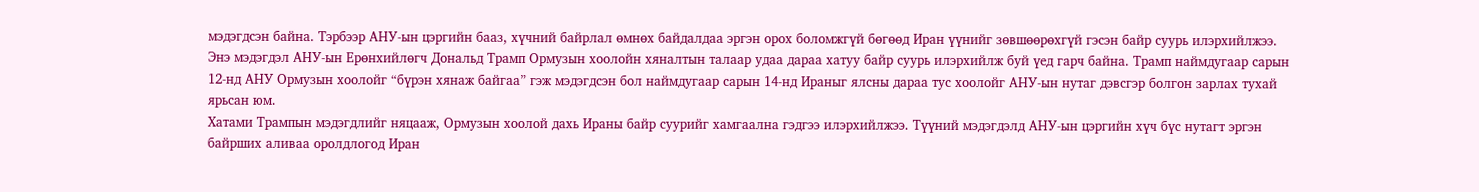мэдэгдсэн байна. Тэрбээр АНУ-ын цэргийн бааз, хүчний байрлал өмнөх байдалдаа эргэн орох боломжгүй бөгөөд Иран үүнийг зөвшөөрөхгүй гэсэн байр суурь илэрхийлжээ.
Энэ мэдэгдэл АНУ-ын Ерөнхийлөгч Дональд Трамп Ормузын хоолойн хяналтын талаар удаа дараа хатуу байр суурь илэрхийлж буй үед гарч байна. Трамп наймдугаар сарын 12-нд АНУ Ормузын хоолойг “бүрэн хянаж байгаа” гэж мэдэгдсэн бол наймдугаар сарын 14-нд Ираныг ялсны дараа тус хоолойг АНУ-ын нутаг дэвсгэр болгон зарлах тухай ярьсан юм.
Хатами Трампын мэдэгдлийг няцааж, Ормузын хоолой дахь Ираны байр суурийг хамгаална гэдгээ илэрхийлжээ. Түүний мэдэгдэлд АНУ-ын цэргийн хүч бүс нутагт эргэн байрших аливаа оролдлогод Иран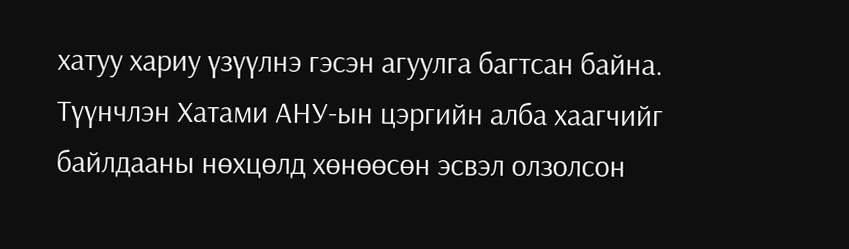хатуу хариу үзүүлнэ гэсэн агуулга багтсан байна.
Түүнчлэн Хатами АНУ-ын цэргийн алба хаагчийг байлдааны нөхцөлд хөнөөсөн эсвэл олзолсон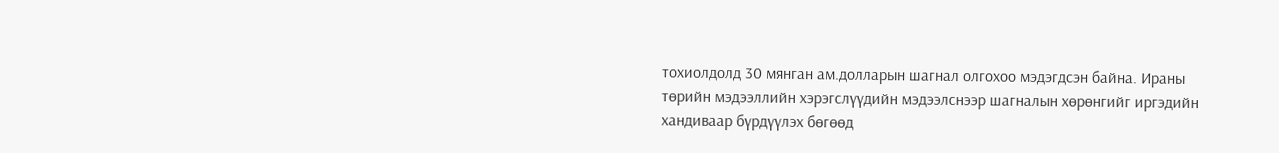тохиолдолд 30 мянган ам.долларын шагнал олгохоо мэдэгдсэн байна. Ираны төрийн мэдээллийн хэрэгслүүдийн мэдээлснээр шагналын хөрөнгийг иргэдийн хандиваар бүрдүүлэх бөгөөд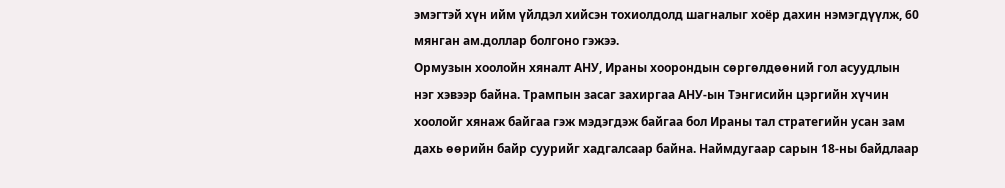эмэгтэй хүн ийм үйлдэл хийсэн тохиолдолд шагналыг хоёр дахин нэмэгдүүлж, 60 мянган ам.доллар болгоно гэжээ.
Ормузын хоолойн хяналт АНУ, Ираны хоорондын сөргөлдөөний гол асуудлын нэг хэвээр байна. Трампын засаг захиргаа АНУ-ын Тэнгисийн цэргийн хүчин хоолойг хянаж байгаа гэж мэдэгдэж байгаа бол Ираны тал стратегийн усан зам дахь өөрийн байр суурийг хадгалсаар байна. Наймдугаар сарын 18-ны байдлаар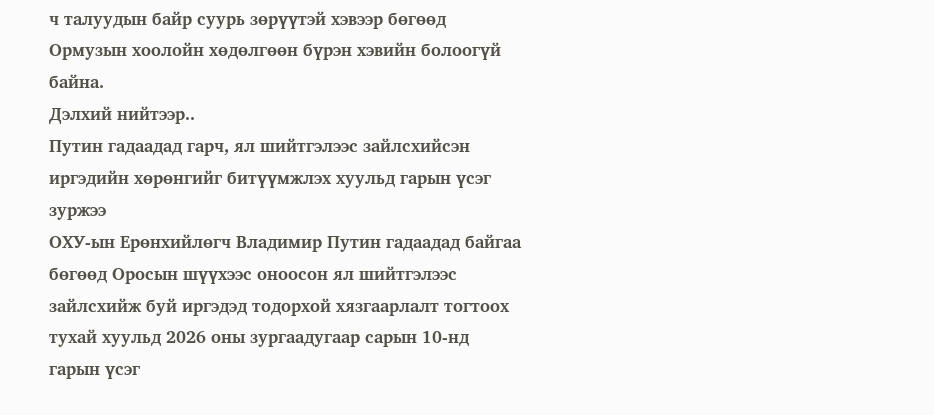ч талуудын байр суурь зөрүүтэй хэвээр бөгөөд Ормузын хоолойн хөдөлгөөн бүрэн хэвийн болоогүй байна.
Дэлхий нийтээр..
Путин гадаадад гарч, ял шийтгэлээс зайлсхийсэн иргэдийн хөрөнгийг битүүмжлэх хуульд гарын үсэг зуржээ
ОХУ-ын Ерөнхийлөгч Владимир Путин гадаадад байгаа бөгөөд Оросын шүүхээс оноосон ял шийтгэлээс зайлсхийж буй иргэдэд тодорхой хязгаарлалт тогтоох тухай хуульд 2026 оны зургаадугаар сарын 10-нд гарын үсэг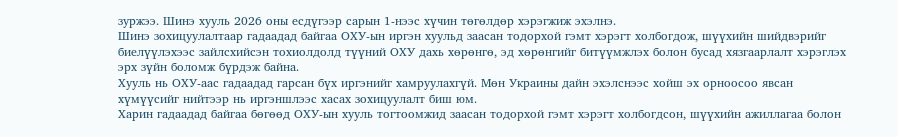зуржээ. Шинэ хууль 2026 оны есдүгээр сарын 1-нээс хүчин төгөлдөр хэрэгжиж эхэлнэ.
Шинэ зохицуулалтаар гадаадад байгаа ОХУ-ын иргэн хуульд заасан тодорхой гэмт хэрэгт холбогдож, шүүхийн шийдвэрийг биелүүлэхээс зайлсхийсэн тохиолдолд түүний ОХУ дахь хөрөнгө, эд хөрөнгийг битүүмжлэх болон бусад хязгаарлалт хэрэглэх эрх зүйн боломж бүрдэж байна.
Хууль нь ОХУ-аас гадаадад гарсан бүх иргэнийг хамруулахгүй. Мөн Украины дайн эхэлснээс хойш эх орноосоо явсан хүмүүсийг нийтээр нь иргэншлээс хасах зохицуулалт биш юм.
Харин гадаадад байгаа бөгөөд ОХУ-ын хууль тогтоомжид заасан тодорхой гэмт хэрэгт холбогдсон, шүүхийн ажиллагаа болон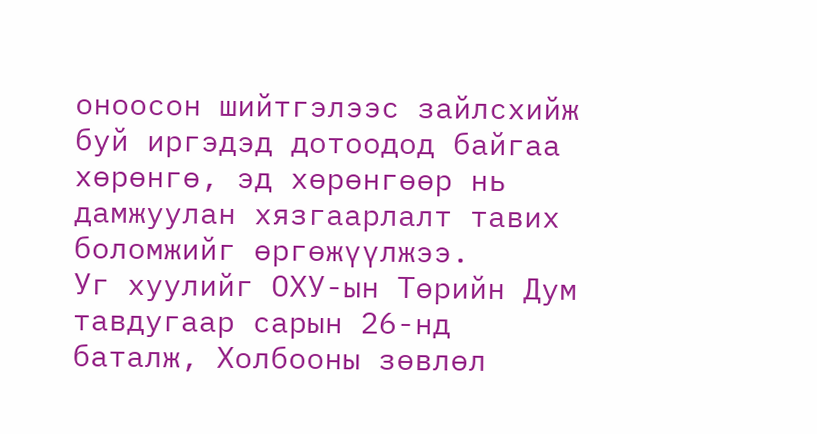оноосон шийтгэлээс зайлсхийж буй иргэдэд дотоодод байгаа хөрөнгө, эд хөрөнгөөр нь дамжуулан хязгаарлалт тавих боломжийг өргөжүүлжээ.
Уг хуулийг ОХУ-ын Төрийн Дум тавдугаар сарын 26-нд баталж, Холбооны зөвлөл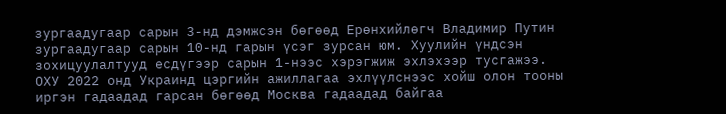зургаадугаар сарын 3-нд дэмжсэн бөгөөд Ерөнхийлөгч Владимир Путин зургаадугаар сарын 10-нд гарын үсэг зурсан юм. Хуулийн үндсэн зохицуулалтууд есдүгээр сарын 1-нээс хэрэгжиж эхлэхээр тусгажээ.
ОХУ 2022 онд Украинд цэргийн ажиллагаа эхлүүлснээс хойш олон тооны иргэн гадаадад гарсан бөгөөд Москва гадаадад байгаа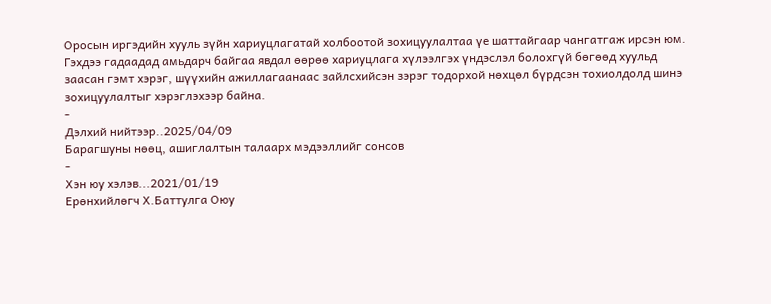Оросын иргэдийн хууль зүйн хариуцлагатай холбоотой зохицуулалтаа үе шаттайгаар чангатгаж ирсэн юм.
Гэхдээ гадаадад амьдарч байгаа явдал өөрөө хариуцлага хүлээлгэх үндэслэл болохгүй бөгөөд хуульд заасан гэмт хэрэг, шүүхийн ажиллагаанаас зайлсхийсэн зэрэг тодорхой нөхцөл бүрдсэн тохиолдолд шинэ зохицуулалтыг хэрэглэхээр байна.
-
Дэлхий нийтээр..2025/04/09
Барагшуны нөөц, ашиглалтын талаарх мэдээллийг сонсов
-
Хэн юу хэлэв...2021/01/19
Ерөнхийлөгч Х.Баттулга Оюу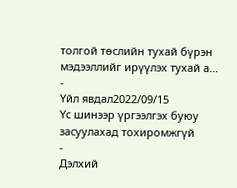толгой төслийн тухай бүрэн мэдээллийг ирүүлэх тухай а...
-
Үйл явдал2022/09/15
Үс шинээр үргээлгэх буюу засуулахад тохиромжгүй
-
Дэлхий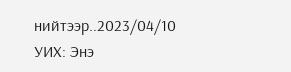нийтээр..2023/04/10
УИХ: Энэ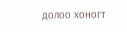долоо хоногт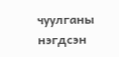чуулганы нэгдсэн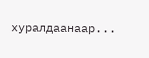хуралдаанаар...